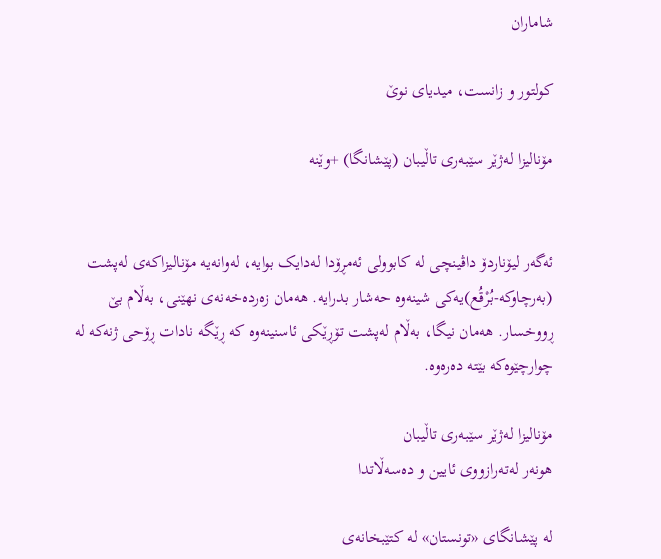شاماران

کولتور و زانست، میدیای نوێ

مۆنالیزا لەژێر سێبەری تاڵیبان (پێشانگا) +وێنە


ئەگەر لیۆناردۆ داڤینچی لە کابوولی ئەمڕۆدا لەدایک بوایە، لەوانەیە مۆنالیزاکەی لەپشت (بەرچاوکە-بُرْقُع)یەکی شینەوە حەشار بدرایە. ھەمان زەردەخەنەی نھێنی، بەڵام بێ ڕووخسار. ھەمان نیگا، بەڵام لەپشت تۆڕێکی ئاسنینەوە کە ڕێگە نادات ڕۆحی ژنەکە لە چوارچێوەکە بێتە دەرەوە.

مۆنالیزا لەژێر سێبەری تاڵیبان
ھونەر لەتەرازووی ئایین و دەسەڵاتدا

لە پێشانگای «تونستان» لە کتێبخانەی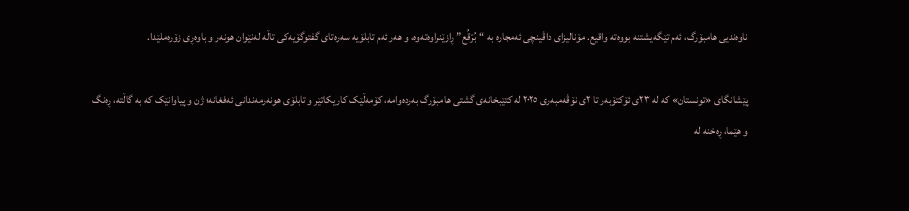ناوەندیی ھامبۆرگ، ئەم تێگەیشتنە بووەتە واقیع. مۆنالیزای داڤینچی ئەمجارە بە “بُرْقُع” ڕازێنراوەتەوە، و ھەر ئەم تابلۆیە سەرەتای گفتوگۆیەکی تاڵە لەنێوان ھونەر و باوەڕی زۆرەملێدا.

پێشانگای «تونستان» کە لە ٢٣ی ئۆکتۆبەر تا ٢ی نۆڤەمبەری ٢٠٢٥ لە کتێبخانەی گشتی ھامبۆرگ بەردەوامە، کۆمەڵێک کاریکاتێر و تابلۆی ھونەرمەندانی ئەفغانە؛ ژن و پیاوانێک کە بە گاڵتە، ڕەنگ و ھێما، ڕەخنە لە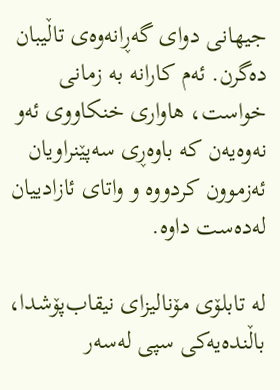جیھانی دوای گەڕانەوەی تاڵیبان دەگرن. ئەم کارانە بە زمانی خواست، هاواری خنکاووی ئەو نەوەیەن کە باوەڕی سەپێنراویان ئەزموون کردووە و واتای ئازادییان لەدەست داوە.

لە تابلۆی مۆنالیزای نیقاب‌پۆشدا، باڵندەیەکی سپی لەسەر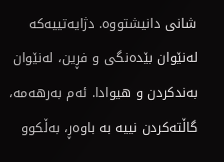شانی دانیشتووە. دژایەتییەکە لەنێوان بێدەنگی و فڕین، لەنێوان بەندکردن و ھیوادا. ئەم بەرهەمە، گاڵتەکردن نییە بە باوەڕ، بەڵکوو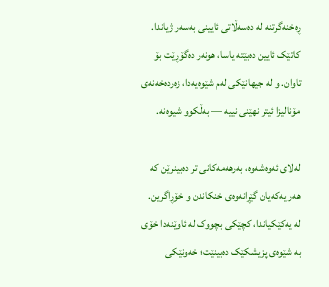ڕەخنەگرتنە لە دەسەڵاتی ئایینی بەسەر ژیاندا. کاتێک ئایین دەبێتە یاسا، ھونەر دەگۆڕێت بۆ تاوان. و لە جیھانێکی لەم شێوەیەدا، زەردەخەنەی مۆنالیزا ئیتر نھێنی نییە — بەڵکوو شیوەنە.

لەلای ئەوەشەوە، بەرهەمەکانی تر دەبینرێن کە ھەر یەکەیان گێڕانەوەی خنکاندن و خۆڕاگرین. لە یەکێکیاندا، کچێکی بچووک لە ئاوێنەدا خۆی بە شێوەی پزیشکێک دەبینێت؛ خەونێکی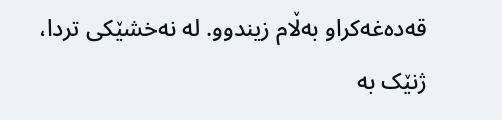قەدەغەکراو بەڵام زیندوو. لە نەخشێکی تردا، ژنێک بە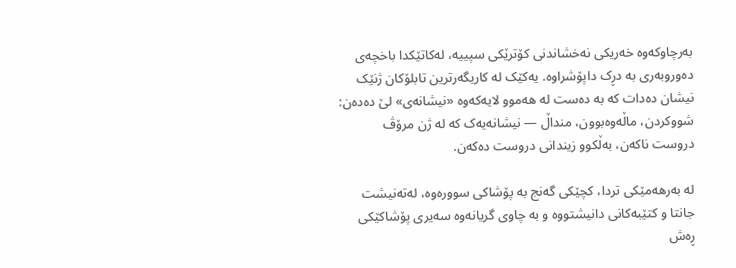بەرچاوکەوە خەریکی نەخشاندنی کۆترێکی سپییە، لەکاتێکدا باخچەی دەوروبەری بە دڕک داپۆشراوە. یەکێک لە کاریگەرترین تابلۆکان ژنێک نیشان دەدات کە بە دەست لە ھەموو لایەکەوە «نیشانەی» لێ دەدەن: شووکردن، ماڵەوەبوون، منداڵ — نیشانەیەک کە لە ژن مرۆڤ دروست ناکەن، بەڵکوو زیندانی دروست دەکەن.

لە بەرهەمێکی تردا، کچێکی گەنج بە پۆشاکی سوورەوە، لەتەنیشت جانتا و کتێبەکانی دانیشتووە و بە چاوی گریانەوە سەیری پۆشاکێکی ڕەش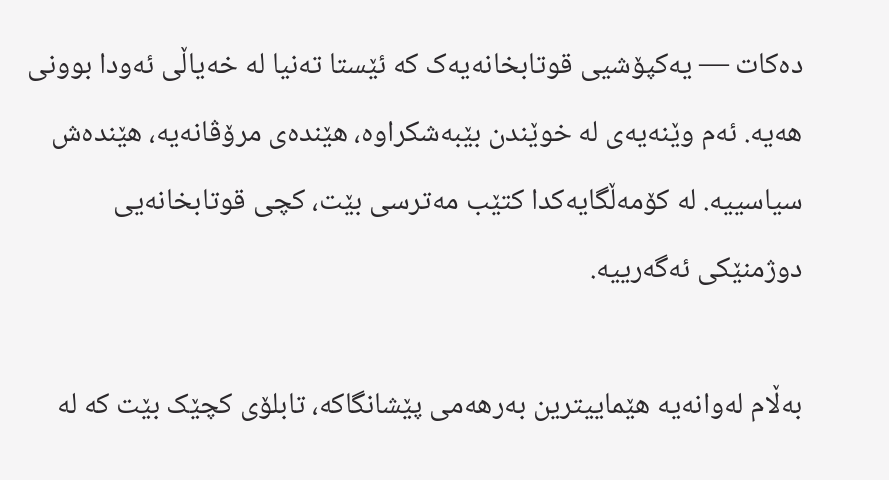دەکات — یەکپۆشیی قوتابخانەیەک کە ئێستا تەنیا لە خەیاڵی ئەودا بوونی ھەیە. ئەم وێنەیەی لە خوێندن بێبەشکراوە، ھێندەی مرۆڤانەیە، ھێندەش سیاسییە. لە کۆمەڵگایەکدا کتێب مەترسی بێت، کچی قوتابخانەیی دوژمنێکی ئەگەرییە.

بەڵام لەوانەیە ھێماییترین بەرهەمی پێشانگاکە، تابلۆی کچێک بێت کە لە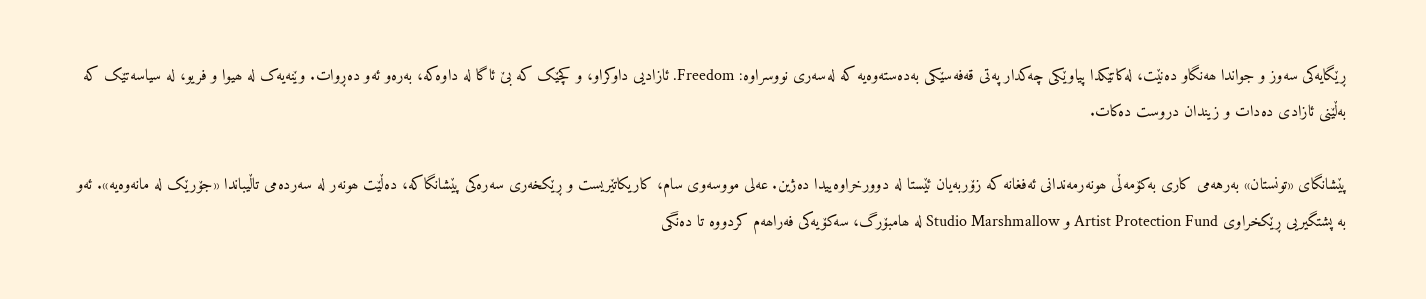ڕێگایەکی سەوز و جواندا ھەنگاو دەنێت، لەکاتێکدا پیاوێکی چەکدار پەتی قەفەسێکی بەدەستەوەیە کە لەسەری نووسراوە: Freedom. ئازادیی داوکراو، و کچێک کە بێ ئاگا لە داوەکە، بەرەو ئەو دەڕوات. وێنەیەک لە ھیوا و فریو، لە سیاسەتێک کە بەڵێنی ئازادی دەدات و زیندان دروست دەکات.

پێشانگای «تونستان» بەرهەمی کاری بەکۆمەڵی ھونەرمەندانی ئەفغانە کە زۆربەیان ئێستا لە دوورخراوەییدا دەژین. عەلی مووسەوی سام، کاریکاتێریست و ڕێکخەری سەرەکی پێشانگاکە، دەڵێت ھونەر لە سەردەمی تاڵیباندا «جۆرێک لە مانەوەیە». ئەو بە پشتگیریی ڕێکخراوی Artist Protection Fund و Studio Marshmallow لە ھامبۆرگ، سەکۆیەکی فەراھەم کردووە تا دەنگی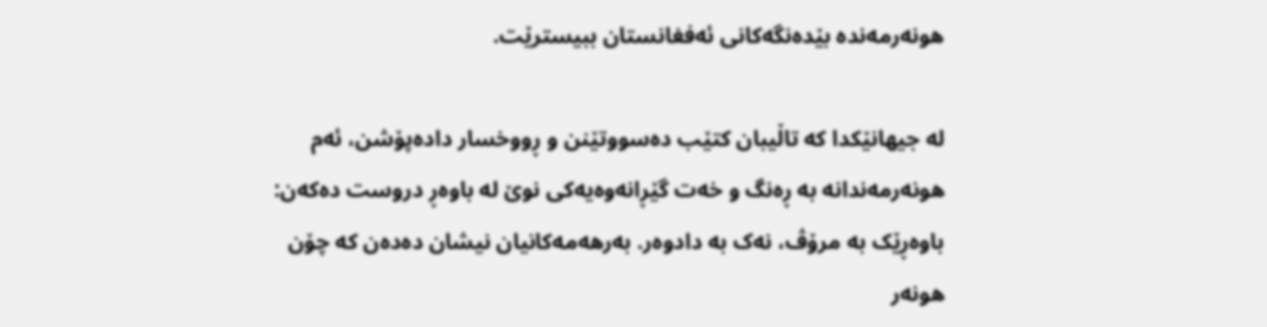ھونەرمەندە بێدەنگەکانی ئەفغانستان ببیسترێت.

لە جیھانێکدا کە تاڵیبان کتێب دەسووتێنن و ڕووخسار دادەپۆشن، ئەم ھونەرمەندانە بە ڕەنگ و خەت گێڕانەوەیەکی نوێ لە باوەڕ دروست دەکەن: باوەڕێک بە مرۆڤ، نەک بە دادوەر. بەرهەمەکانیان نیشان دەدەن کە چۆن ھونەر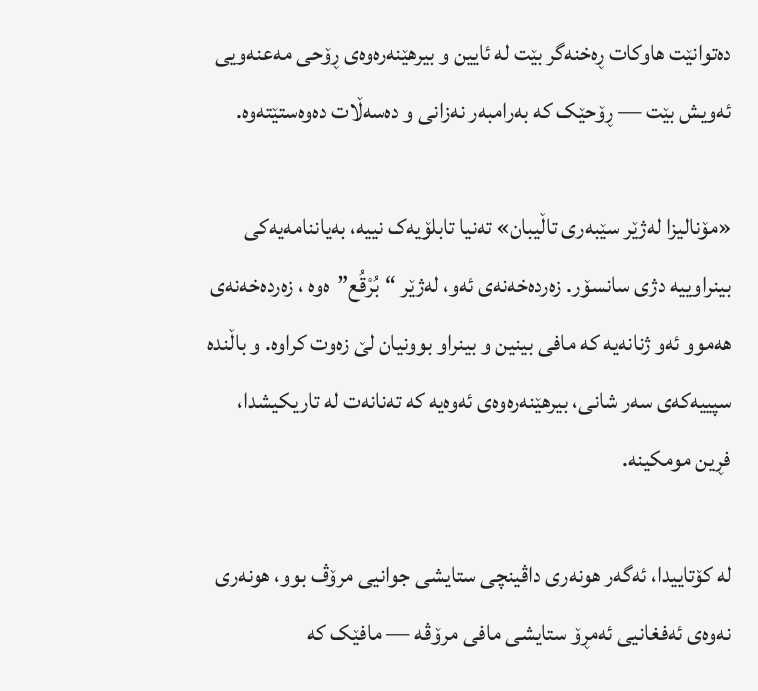دەتوانێت ھاوکات ڕەخنەگر بێت لە ئایین و بیرھێنەرەوەی ڕۆحی مەعنەویی ئەویش بێت — ڕۆحێک کە بەرامبەر نەزانی و دەسەڵات دەوەستێتەوە.

«مۆنالیزا لەژێر سێبەری تاڵیبان» تەنیا تابلۆیەک نییە، بەیاننامەیەکی بینراوییە دژی سانسۆر. زەردەخەنەی ئەو، لەژێر “بُرْقُع”ەوە ، زەردەخەنەی ھەموو ئەو ژنانەیە کە مافی بینین و بینراو بوونیان لێ زەوت کراوە. و باڵندە سپییەکەی سەر شانی، بیرھێنەرەوەی ئەوەیە کە تەنانەت لە تاریکیشدا، فڕین مومکینە.

لە کۆتاییدا، ئەگەر ھونەری داڤینچی ستایشی جوانیی مرۆڤ بوو، ھونەری نەوەی ئەفغانیی ئەمڕۆ ستایشی مافی مرۆڤە — مافێک کە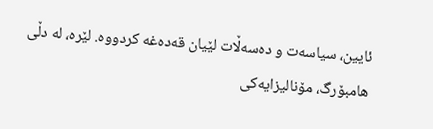ئایین، سیاسەت و دەسەڵات لێیان قەدەغە کردووە. لێرە، لە دڵی ھامبۆرگ، مۆنالیزایەکی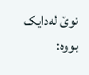نوێ لەدایک بووە: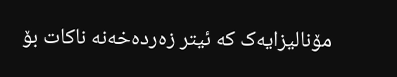مۆنالیزایەک کە ئیتر زەردەخەنە ناکات بۆ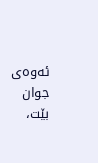ئەوەی جوان بێت،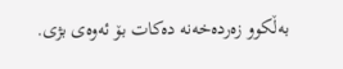بەڵکوو زەردەخەنە دەکات بۆ ئەوەی بژی.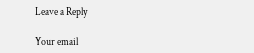Leave a Reply

Your email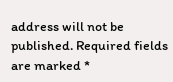address will not be published. Required fields are marked *